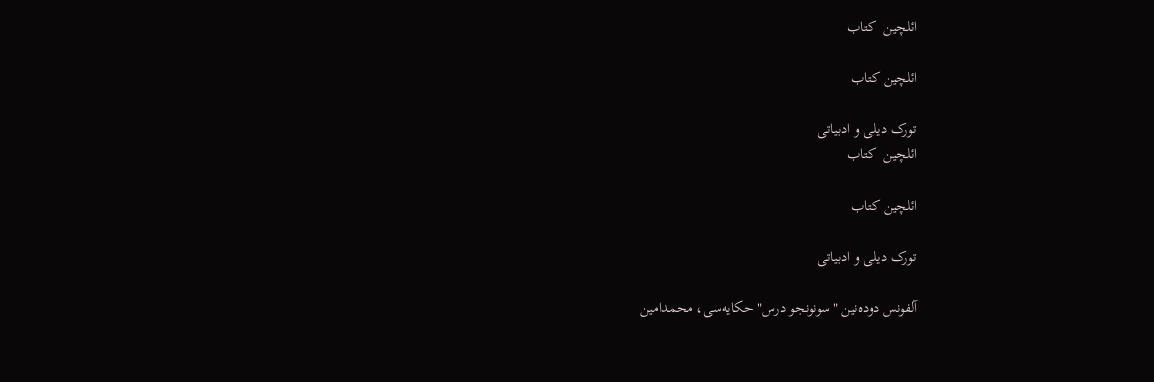ائلچین  کتاب

ائلچین کتاب

تورک دیلی و ادبیاتی
ائلچین  کتاب

ائلچین کتاب

تورک دیلی و ادبیاتی

آلفونس دوده‌نین "سونونجو درس" حکایه‌سی، محمدامین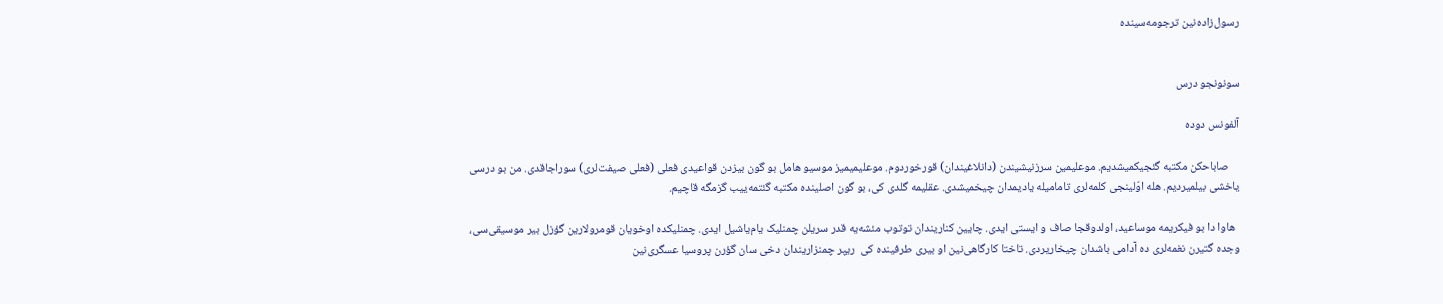رسول‌زاده‌نین ترجومه‌سینده


سونونجو درس

آلفونس دوده

    صاباحکن مکتبه گئجیکمیشدیم. موعلیمین سرزنیشیندن (دانلاغیندان) قورخوردوم. موعلیمیمیز موسیو هامل بو گون بیزدن قواعیدی فعلی (فعلی صیفت‌لری) سوراجاقدی. من بو درسی یاخشی بیلمیردیم. هله اوّلینجی کلمه‌لری تامامیله یادیمدان چیخمیشدی. عقلیمه گلدی کی، بو گون اصلینده مکتبه گئتمه‌ییب گزمگه قاچیم.

  هاوا دا بو فیکریمه موساعید، اولدوقجا صاف و ایستی ایدی. چایین کناریندان توتوب مئشه‌یه قدر سریلن چمنلیک یام‌یاشیل ایدی. چمنلیکده اوخویان قومرولارین گؤزل بیر موسیقی‌‌سی، وجده گتیرن نغمه‌لری ده آدامی باشدان چیخاریردی. تاختا کارگاهی‌نین او بیری طرفینده کی  ریپر چمنزاریندان دخی سان گؤرن پروسیا عسگری‌نین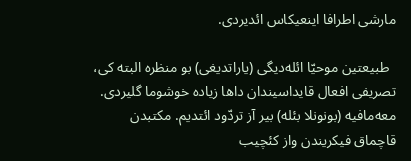مارشی اطرافا اینعیکاس ائدیردی.

  طبیعتین موحیّا ائله‌دیگی (یاراتدیغی) بو منظره البته کی، تصریفی افعال قایداسیندان داها زیاده خوشوما گلیردی. معه‌مافیه (بونونلا بئله) بیر آز تردّود ائتدیم. مکتبدن قاچماق فیکریندن واز کئچیب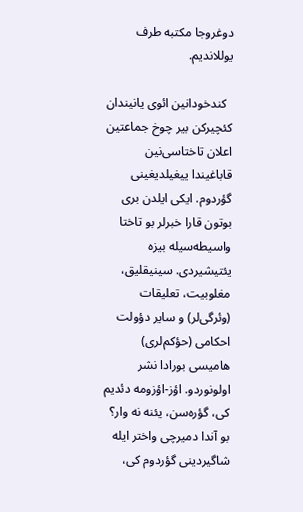دوغروجا مکتبه طرف یوللاندیم.

  کندخودانین ائوی یانیندان کئچیرکن بیر چوخ جماعتین اعلان تاختاسی‌نین قاباغیندا ییغیلدیغینی گؤردوم. ایکی ایلدن بری بوتون قارا خبرلر بو تاختا واسیطه‌سیله بیزه یئتیشیردی. سینیقلیق، مغلوبیت، تعلیقات (وئرگی‌لر) و سایر دؤولت احکامی (حؤکم‌لری) هامیسی بورادا نشر اولونوردو. اؤز-اؤزومه دئدیم کی، گؤره‌سن، یئنه نه وار؟ بو آندا دمیرچی واختر ایله شاگیردینی گؤردوم کی،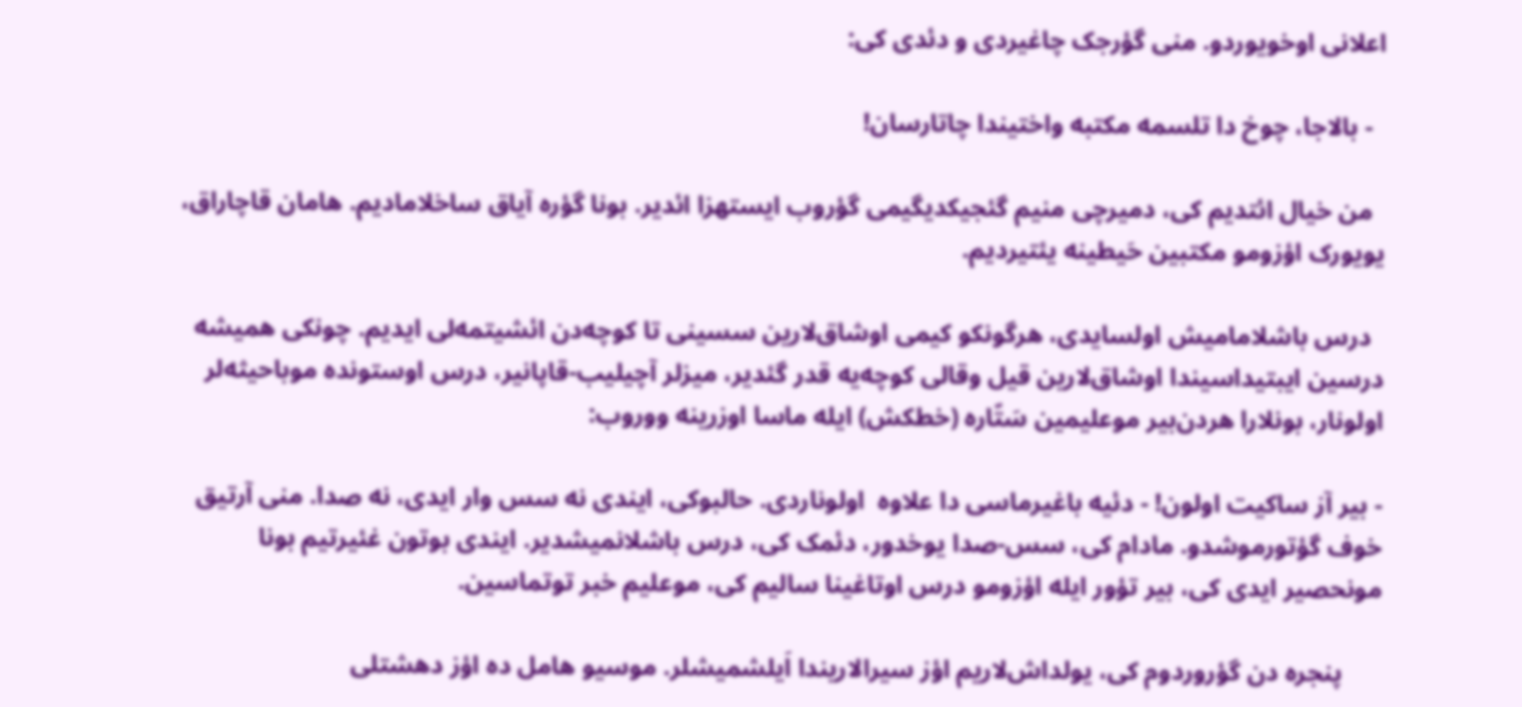اعلانی اوخویوردو. منی گؤرجک چاغیردی و دئدی کی:

  - بالاجا، چوخ دا تلسمه مکتبه واختیندا چاتارسان!

  من خیال ائتدیم کی، دمیرچی منیم گئجیکدیگیمی گؤروب ایستهزا ائدیر. بونا گؤره آیاق ساخلامادیم. هامان قاچاراق، یویورک اؤزومو مکتبین حَیطینه یئتیردیم.

  درس باشلامامیش اولسایدی، هرگونکو کیمی اوشاق‌لارین سسینی تا کوچه‌دن ائشیتمه‌لی ایدیم. چونکی همیشه درسین ایبتیداسیندا اوشاق‌لارین قیل‌ وقالی کوچه‌یه قدر گئدیر، میزلر آچیلیب-قاپانیر، درس اوستونده موباحیثه‌لر اولونار، بونلارا هردن‌بیر موعلیمین سَتّاره (خطکش) ایله ماسا اوزرینه ووروب:

- بیر آز ساکیت اولون! - دئیه باغیرماسی دا علاوه  اولوناردی. حالبوکی، ایندی نه سس وار ایدی، نه صدا. منی آرتیق خوف گؤتورموشدو. مادام کی، سس-صدا یوخدور، دئمک کی، درس باشلانمیشدیر. ایندی بوتون غئیرتیم بونا مونحصیر ایدی کی، بیر تؤور ایله اؤزومو درس اوتاغینا سالیم کی، موعلیم خبر توتماسین.

      پنجره دن گؤروردوم کی، یولداش‌لاریم اؤز سیرالاریندا اَیلشمیشلر. موسیو هامل ده اؤز دهشتلی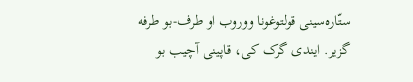ستّاره‌سینی قولتوغونا ووروب او طرف-بو طرفه گزیر. ایندی گرک کی، قاپینی آچیب بو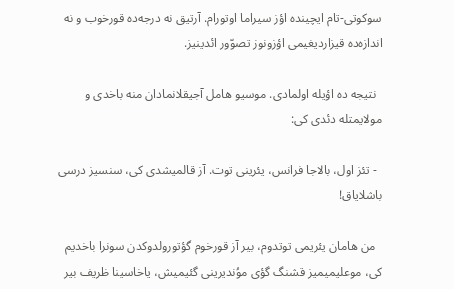سوکوتی-تام ایچینده اؤز سیراما اوتورام. آرتیق نه درجه‌ده قورخوب و نه اندازه‌ده قیزاردیغیمی اؤزونوز تصوّور ائدینیز.

  نتیجه ده اؤیله اولمادی. موسیو هامل آجیقلانمادان منه باخدی و مولایمتله دئدی کی:

  - تئز اول، بالاجا فرانس، یئرینی توت. آز قالمیشدی کی، سنسیز درسی باشلایاق!

  من هامان یئریمی توتدوم، بیر آز قورخوم گؤتورولدوکدن سونرا باخدیم کی، موعلیمیمیز قشنگ گؤی موُندیرینی گئیمیش، یاخاسینا ظریف بیر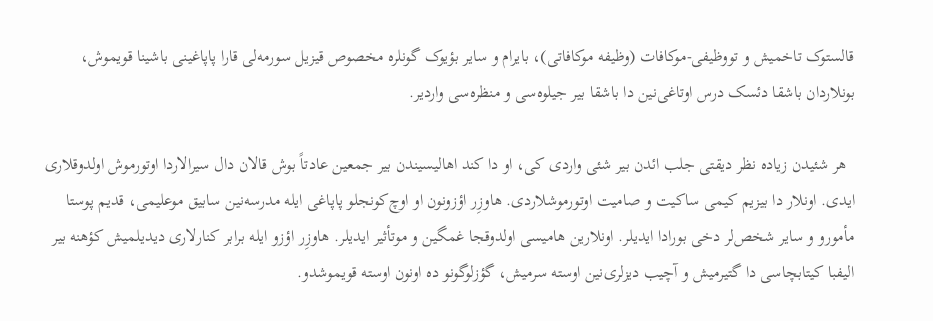قالستوک تاخمیش و تووظیفی-موکافات (وظیفه موکافاتی)، بایرام و سایر بؤیوک گونلره مخصوص قیزیل سورمه‌لی قارا پاپاغینی باشینا قویموش، بونلاردان باشقا دئسک درس اوتاغی‌نین دا باشقا بیر جیلوه‌سی و منظره‌سی واردیر.

  هر شئیدن زیاده نظر دیقتی جلب ائدن بیر شئی واردی کی، او دا کند اهالیسیندن بیر جمعین عادتاً بوش قالان دال سیرالاردا اوتورموش اولدوقلاری ایدی. اونلار دا بیزیم کیمی ساکیت و صامیت اوتورموشلاردی. هاوزِر اؤزونون او اوچ‌کونجلو پاپاغی ایله مدرسه‌نین سابیق موعلیمی، قدیم پوستا مأمورو و سایر شخص‌لر دخی بورادا ایدیلر. اونلارین هامیسی اولدوقجا غمگین و موتأثیر ایدیلر. هاوزِر اؤزو ایله برابر کنارلاری دیدیلمیش کؤهنه بیر الیفبا کیتابچاسی دا گتیرمیش و آچیب دیزلری‌نین اوسته سرمیش، گؤزلوگونو ده اونون اوسته قویموشدو.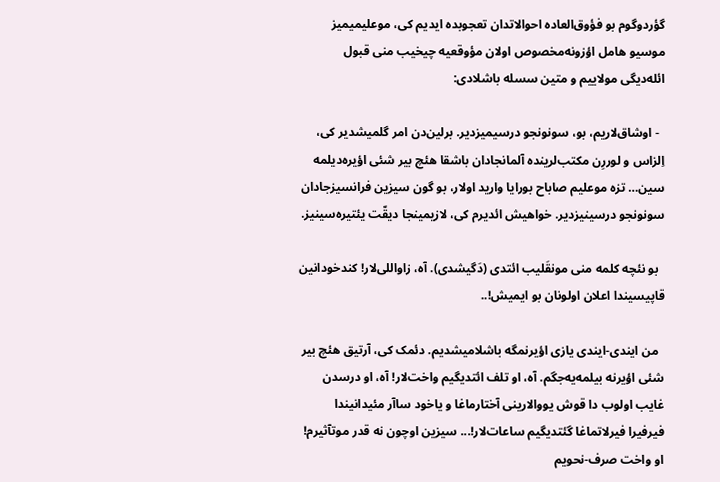گؤردوگوم بو فؤوق‌ا‌لعاده احوالاتدان تعجوبده ایدیم کی، موعلیمیمیز موسیو هامل اؤزونه‌مخصوص اولان مؤوقعیه چیخیب منی قبول ائله‌دیگی مولاییم و متین سسله باشلادی:

  - اوشاق‌لاریم، بو، سونونجو درسیمیزدیر. برلین‌دن امر گلمیشدیر کی، اِلزاس و لوررِن مکتب‌لرینده آلمانجادان باشقا هئچ بیر شئی اؤیره‌دیلمه سین… تزه موعلیم صاباح بورایا وارید اولار، بو گون سیزین فرانسیزجادان سونونجو درسینیزدیر. خواهیش ائدیرم کی، لازیمینجا دیقّت یئتیره‌سینیز.

  بو نئچه کلمه منی مونقَلیب ائتدی (دَگیشدی). آه، زاواللی‌لار! کندخودانین قاپیسیندا اعلان اولونان بو ایمیش!..

  من ایندی-ایندی یازی اؤیرنمگه باشلامیشدیم. دئمک کی، آرتیق هئچ بیر شئی اؤیرنه بیلمه‌یه‌جگم. آه، او تلف ائتدیگیم واخت‌لار! آه، او درسدن غایب اولوب دا قوش یووالارینی آختارماغا و یاخود ساآر مئیدانیندا فیرفیرا فیرلاتماغا گئتدیگیم ساعات‌لار!... سیزین اوچون نه قدر موتآثیرم! او واخت صرف-نحویم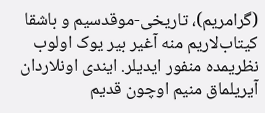(گرامریم)، تاریخی-موقدسیم و باشقا کیتاب‌لاریم منه آغیر بیر یوک اولوب نظریمده منفور ایدیلر. ایندی اونلاردان آیریلماق منیم اوچون قدیم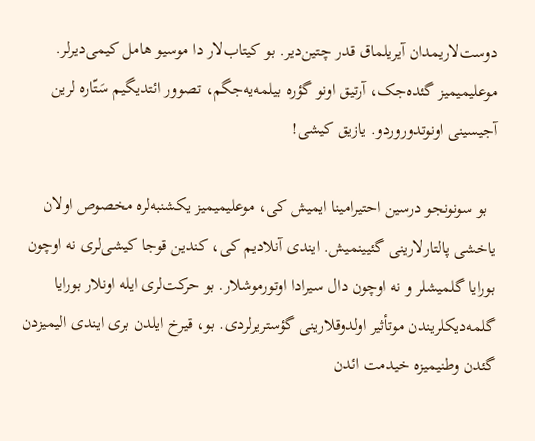دوست‌لاریمدان آیریلماق قدر چتین‌دیر. بو کیتاب‌لار دا موسیو هامل کیمی‌دیرلر. موعلیمیمیز گئده‌جک، آرتیق اونو گؤره بیلمه‌یه‌جگم، تصوور ائتدیگیم سَتّاره لرین آجیسینی اونوتدوروردو. یازیق کیشی!

  بو سونونجو درسین احتیرامینا ایمیش کی، موعلیمیمیز یکشنبه‌لره مخصوص اولان یاخشی پالتارلارینی گئیینمیش. ایندی آنلادیم کی، کندین قوجا کیشی‌لری نه اوچون بورایا گلمیشلر و نه اوچون دال سیرادا اوتورموشلار. بو حرکت‌لری ایله اونلار بورایا گلمه‌دیکلریندن موتأثیر اولدوقلارینی گؤستریرلردی. بو، قیرخ ایلدن بری ایندی الیمیزدن گئدن وطنیمیزه خیدمت ائدن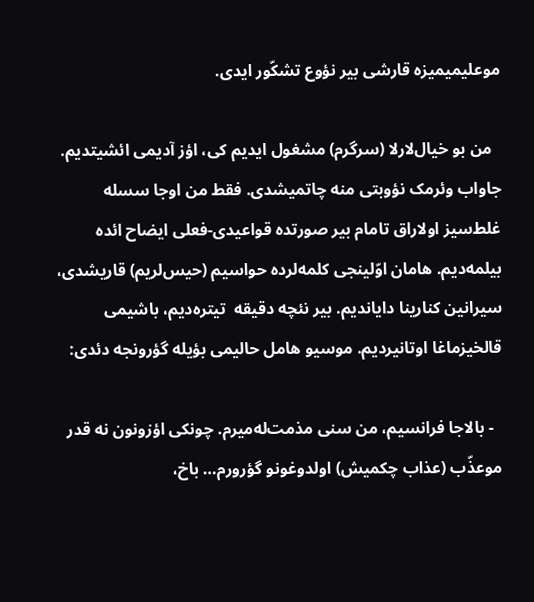موعلیمیمیزه قارشی بیر نؤوع تشکّور ایدی.

  من بو خیال‌لارلا (سرگرم) مشغول ایدیم کی، اؤز آدیمی ائشیتدیم. جاواب وئرمک نؤوبتی منه چاتمیشدی. فقط من اوجا سسله غلط‌سیز اولاراق تامام بیر صورتده قواعیدی-فعلی ایضاح ائده بیلمه‌دیم. هامان اوّلینجی کلمه‌لرده حواسیم (حیس‌لریم) قاریشدی، سیرانین کنارینا دایاندیم. بیر نئچه دقیقه  تیتره‌دیم، باشیمی قالخیزماغا اوتانیردیم. موسیو هامل حالیمی بؤیله گؤرونجه دئدی:

  - بالاجا فرانسیم، من سنی مذمت‌له‌میرم. چونکی اؤزونون نه قدر موعذّب (عذاب چکمیش) اولدوغونو گؤرورم… باخ،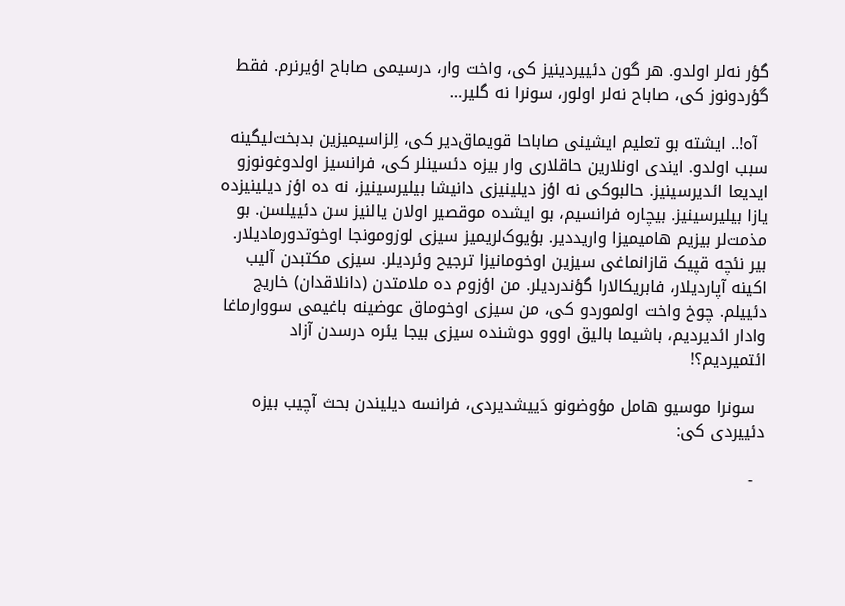گؤر نه‌لر اولدو. هر گون دئییردینیز کی، واخت وار، درسیمی صاباح اؤیرنرم. فقط گؤردونوز کی، صاباح نه‌لر اولور، سونرا نه گلیر…

  آه!.. ایشته بو تعلیم ایشینی صاباحا قویماق‌دیر کی، اِلزاسیمیزین بدبخت‌لیگینه سبب اولدو. ایندی اونلارین حاقلاری وار بیزه دئسینلر کی، فرانسیز اولدوغونوزو ایدیعا ائدیرسینیز. حالبوکی نه اؤز دیلینیزی دانیشا بیلیرسینیز، نه ده اؤز دیلینیزده یازا بیلیرسینیز. بیچاره فرانسیم، بو ایشده موقصیر اولان یالنیز سن دئییلسن. بو مذمت‌لر بیزیم هامیمیزا واریددیر. بؤیوک‌لریمیز سیزی لوزومونجا اوخوتدورمادیلار. بیر نئچه قپیک قازانماغی سیزین اوخومانیزا ترجیح وئردیلر. سیزی مکتبدن آلیب اکینه آپاردیلار، فابریکالارا گؤندردیلر. من اؤزوم ده ملامتدن (دانلاقدان) خاریج دئییلم. چوخ واخت اولموردو کی، من سیزی اوخوماق عوضینه باغیمی سووارماغا وادار ائدیردیم، باشیما بالیق اووو دوشنده سیزی بیجا یئره درسدن آزاد ائتمیردیم؟!

  سونرا موسیو هامل مؤوضونو دَییشدیردی، فرانسه دیلیندن بحث آچیب بیزه دئییردی کی:

  -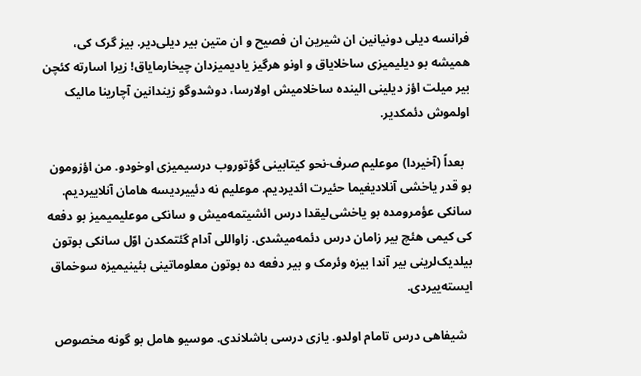فرانسه دیلی دونیانین ان شیرین ان فصیح و ان متین بیر دیلی‌دیر. بیز گرک کی، همیشه بو دیلیمیزی ساخلایاق و اونو هرگیز یادیمیزدان چیخارمایاق! زیرا اسارته کئچن بیر میلت اؤز دیلینی الینده ساخلامیش اولارسا، دوشدوگو زیندانین آچارینا مالیک اولموش دئمکدیر.

  بعداً (آخیردا) موعلیم صرف-نحو کیتابینی گؤتوروب درسیمیزی اوخودو. من اؤزومون بو قدر یاخشی آنلادیغیما حئیرت ائدیردیم. موعلیم نه دئییردیسه هامان آنلاییردیم. سانکی عؤمرومده بو یاخشی‌لیقدا درس ائشیتمه‌میش و سانکی موعلیمیمیز بو دفعه کی کیمی هئچ بیر زامان درس دئمه‌میشدی. زاواللی آدام گئتمکدن اوّل سانکی بوتون بیلدیک‌لرینی بیر آندا بیزه وئرمک و بیر دفعه ده بوتون معلوماتینی بئینیمیزه سوخماق ایسته‌ییردی.

  شیفاهی درس تامام اولدو. یازی درسی باشلاندی. موسیو هامل بو گونه مخصوص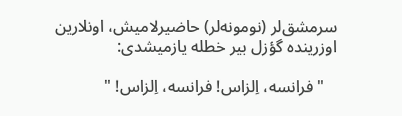سرمشق‌لر (نومونه‌لر) حاضیرلامیش، اونلارین اوزرینده گؤزل بیر خطله یازمیشدی:

   " فرانسه، اِلزاس! فرانسه، اِلزاس! "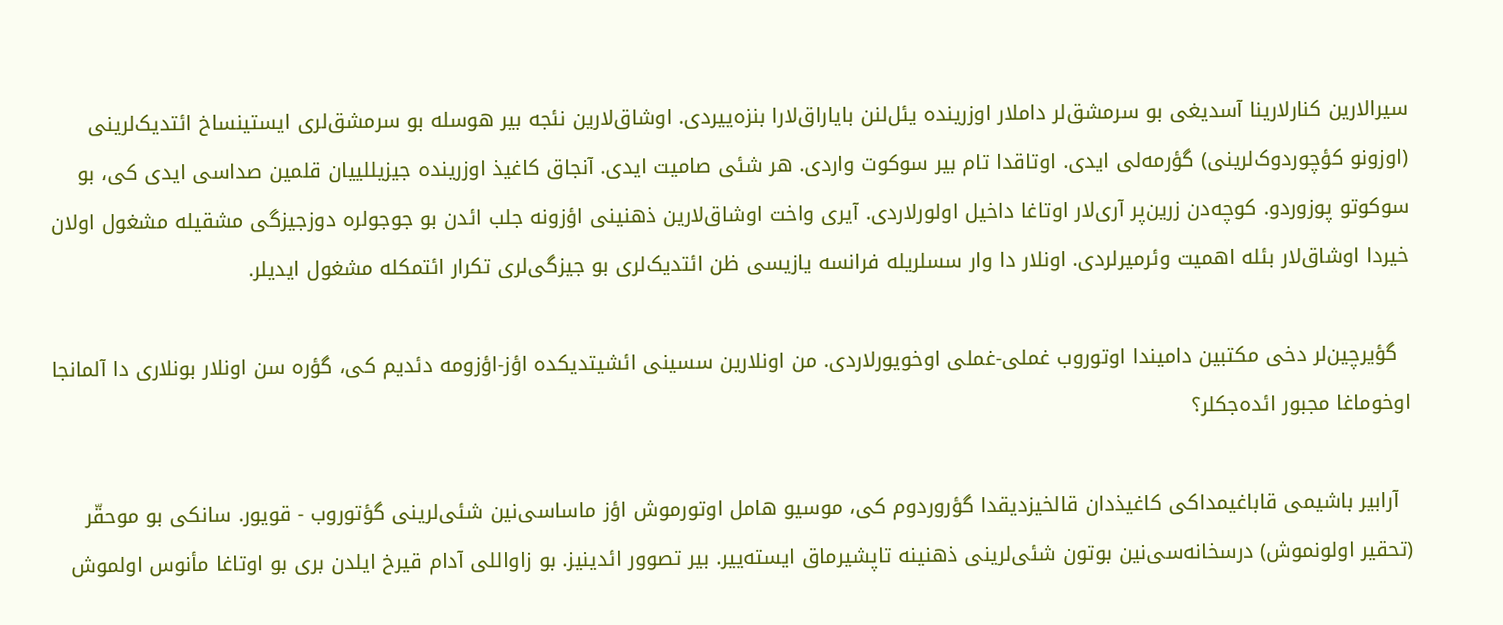سیرالارین کنارلارینا آسدیغی بو سرمشق‌لر داملار اوزرینده یئل‌لنن بایاراق‌لارا بنزه‌ییردی. اوشاق‌لارین نئجه بیر هوسله بو سرمشق‌لری ایستینساخ ائتدیک‌لرینی (اوزونو کؤچوردوک‌لرینی) گؤرمه‌لی‌ ایدی. اوتاقدا تام بیر سوکوت واردی. هر شئی صامیت ایدی. آنجاق کاغیذ اوزرینده جیزیللییان قلمین صداسی ایدی کی، بو سوکوتو پوزوردو. کوچه‌دن زرین‌پر آری‌لار اوتاغا داخیل اولورلاردی. آیری واخت اوشاق‌لارین ذهنینی اؤزونه جلب ائدن بو جوجولره دوزجیزگی مشقیله مشغول اولان خیردا اوشاق‌لار بئله اهمیت وئرمیرلردی. اونلار دا وار سسلریله فرانسه یازیسی ظن ائتدیک‌لری بو جیزگی‌لری تکرار ائتمکله مشغول ایدیلر.

  گؤیرچین‌لر دخی مکتبین دامیندا اوتوروب غملی-غملی اوخویورلاردی. من اونلارین سسینی ائشیتدیکده اؤز-اؤزومه دئدیم کی، گؤره سن اونلار بونلاری دا آلمانجا اوخوماغا مجبور ائده‌جکلر؟

  آرابیر باشیمی قاباغیمداکی کاغیذدان قالخیزدیقدا گؤروردوم کی، موسیو هامل اوتورموش اؤز ماساسی‌نین شئی‌لرینی گؤتوروب - قویور. سانکی بو موحقّر (تحقیر اولونموش) درسخانه‌سی‌نین بوتون شئی‌لرینی ذهنینه تاپشیرماق ایسته‌ییر. بیر تصوور ائدینیز. بو زاواللی آدام قیرخ ایلدن بری بو اوتاغا مأنوس اولموش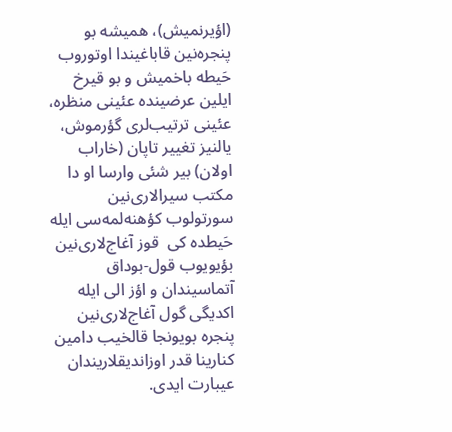(اؤیرنمیش)، همیشه بو پنجره‌نین قاباغیندا اوتوروب حَیطه باخمیش و بو قیرخ ایلین عرضینده عئینی منظره، عئینی ترتیب‌لری گؤرموش، یالنیز تغییر تاپان (خاراب اولان) بیر شئی وارسا او دا مکتب سیرالاری‌نین سورتولوب کؤهنه‌لمه‌سی ایله حَیطده کی  قوز آغاج‌لاری‌نین بؤیویوب قول-بوداق آتماسیندان و اؤز الی‌ ایله اکدیگی گول آغاج‌لاری‌نین پنجره بویونجا قالخیب دامین کنارینا قدر اوزاندیقلاریندان عیبارت ایدی.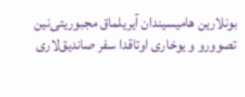بونلارین هامیسیندان آیریلماق مجبوریتی‌نین تصوورو و یوخاری اوتاقدا سفر صاندیق‌لاری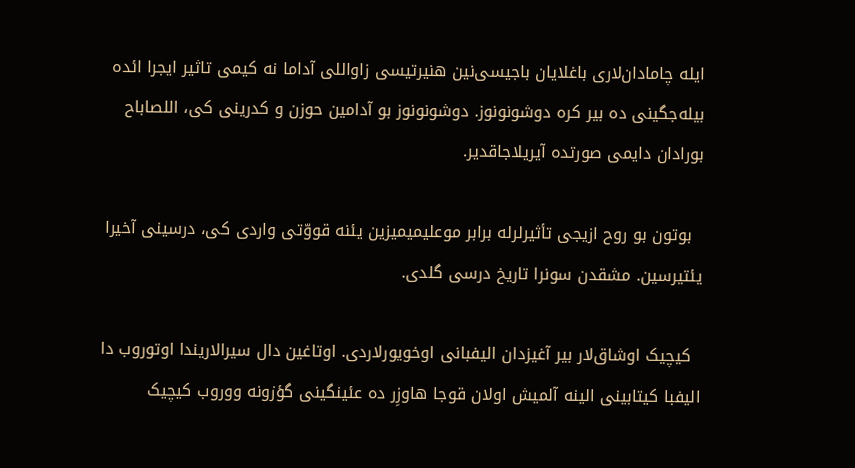ایله چامادان‌لاری باغلایان باجیسی‌نین هنیرتیسی زاواللی آداما نه کیمی تاثیر ایجرا ائده بیله‌جگینی ده بیر کره دوشونونوز. دوشونونوز بو آدامین حوزن و کدرینی کی، اللصاباح بورادان دایمی صورتده آیریلاجاقدیر.

  بوتون بو روح ازیجی تأثیرلرله برابر موعلیمیمیزین یئنه قووّتی واردی کی، درسینی آخیرا یئتیرسین. مشقدن سونرا تاریخ درسی گلدی.

  کیچیک اوشاق‌لار بیر آغیزدان الیفبانی اوخویورلاردی. اوتاغین دال سیرالاریندا اوتوروب دا الیفبا کیتابینی الینه آلمیش اولان قوجا هاوزِر ده عئینگینی گؤزونه ووروب کیچیک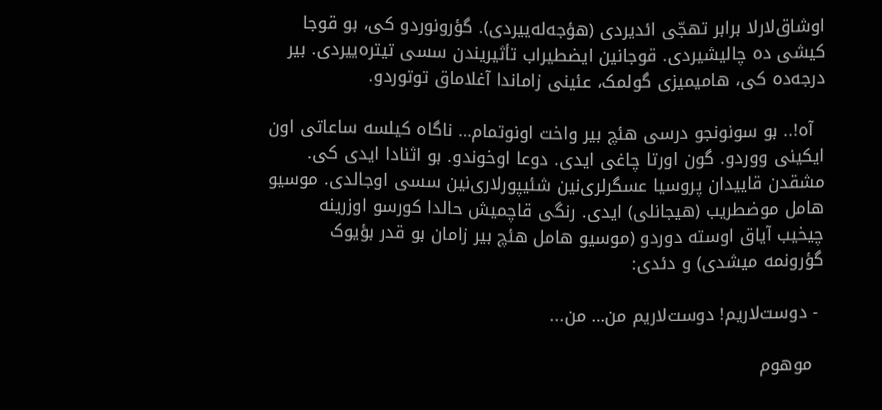اوشاق‌لارلا برابر تهجّی ائدیردی (هؤجه‌له‌ییردی). گؤرونوردو کی، بو قوجا کیشی ده چالیشیردی. قوجانین ایضطیراب تأثیریندن سسی تیتره‌ییردی. بیر درجه‌ده کی، هامیمیزی گولمک، عئینی زاماندا آغلاماق توتوردو.

  آه!.. بو سونونجو درسی هئچ بیر واخت اونوتمام… ناگاه کیلسه ساعاتی اون ایکینی ووردو. گون اورتا چاغی ایدی. دوعا اوخوندو. بو اثنادا ایدی کی. مشقدن قاییدان پروسیا عسگرلری‌نین شئیپورلاری‌نین سسی اوجالدی. موسیو هامل موضطریب (هیجانلی) ایدی. رنگی قاچمیش حالدا کورسو اوزرینه چیخیب آیاق اوسته دوردو (موسیو هامل هئچ بیر زامان بو قدر بؤیوک گؤرونمه میشدی) و دئدی:

 - دوست‌لاریم! دوست‌لاریم من… من...

  موهوم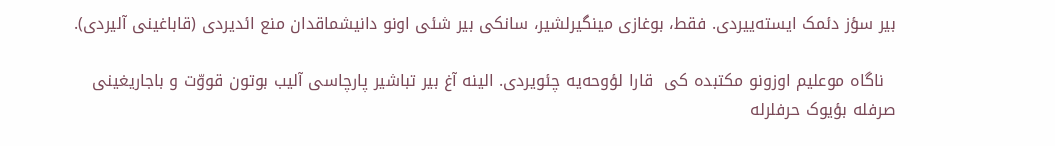بیر سؤز دئمک ایسته‌ییردی. فقط، بوغازی مینگیرلشیر، سانکی بیر شئی اونو دانیشماقدان منع ائدیردی (قاباغینی آلیردی).

  ناگاه موعلیم اوزونو مکتبده کی  قارا لؤوحه‌یه چئویردی. الینه آغ بیر تباشیر پارچاسی آلیب بوتون قووّت و باجاریغینی صرفله بؤیوک حرفلرله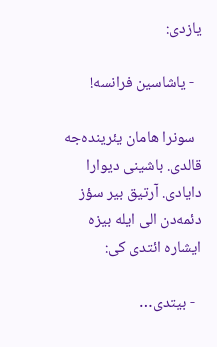یازدی:

  - یاشاسین فرانسه!

  سونرا هامان یئرینده‌جه قالدی. باشینی دیوارا دایادی. آرتیق بیر سؤز دئمه‌دن الی‌ ایله بیزه ایشاره ائتدی کی:

  - بیتدی…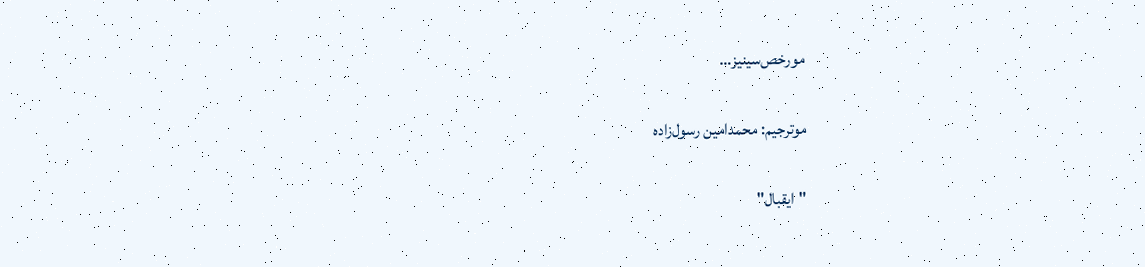مورخص‌سینیز…

موترجیم‌: محمدامین رسول‌زاده

"ایقبال"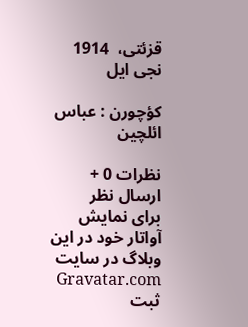قزئتی،  1914 نجی ایل

کؤچورن : عباس ائلچین

نظرات 0 + ارسال نظر
برای نمایش آواتار خود در این وبلاگ در سایت Gravatar.com ثبت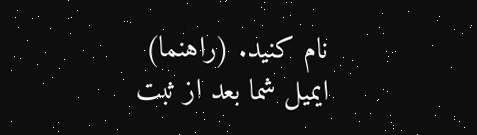نام کنید. (راهنما)
ایمیل شما بعد از ثبت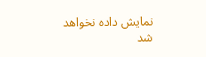نمایش داده نخواهد شد